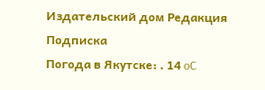Издательский дом Редакция Подписка
Погода в Якутске: . 14 oC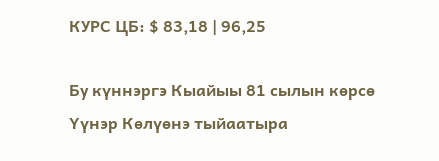КУРС ЦБ: $ 83,18 | 96,25

Бу күннэргэ Кыайыы 81 сылын көрсө Үүнэр Көлүөнэ тыйаатыра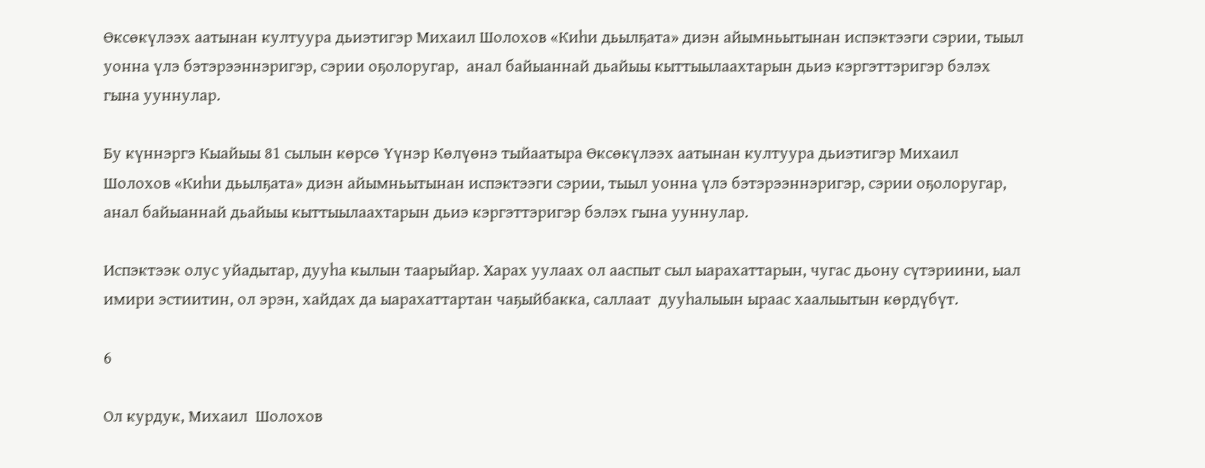Өксөкүлээх аатынан култуура дьиэтигэр Михаил Шолохов «Киһи дьылҕата» диэн айымньытынан испэктээги сэрии, тыыл уонна үлэ бэтэрээннэригэр, сэрии оҕолоругар,  анал байыаннай дьайыы кыттыылаахтарын дьиэ кэргэттэригэр бэлэх гына ууннулар.

Бу күннэргэ Кыайыы 81 сылын көрсө Үүнэр Көлүөнэ тыйаатыра Өксөкүлээх аатынан култуура дьиэтигэр Михаил Шолохов «Киһи дьылҕата» диэн айымньытынан испэктээги сэрии, тыыл уонна үлэ бэтэрээннэригэр, сэрии оҕолоругар,  анал байыаннай дьайыы кыттыылаахтарын дьиэ кэргэттэригэр бэлэх гына ууннулар.

Испэктээк олус уйадытар, дууһа кылын таарыйар. Харах уулаах ол ааспыт сыл ыарахаттарын, чугас дьону сүтэриини, ыал имири эстиитин, ол эрэн, хайдах да ыарахаттартан чаҕыйбакка, саллаат  дууһалыын ыраас хаалыытын көрдүбүт.

6

Ол курдук, Михаил  Шолохов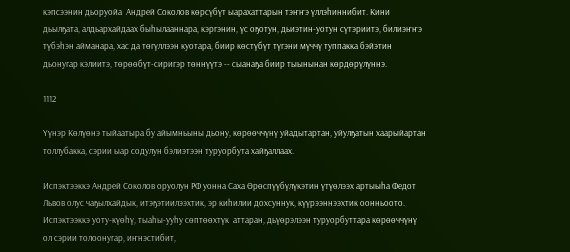кэпсээнин дьоруойа  Андрей Соколов көрсүбүт ыарахаттарын тэҥҥэ үллэһиннибит. Кини дьылҕата, алдьархайдаах быһылааннара, кэргэнин, үс оҕотун, дьиэтин-уотун сүтэриитэ, билиэҥҥэ түбэһэн айманара, хас да төгүллээн куотара, биир көстүбүт түгэни мүччү туппакка бэйэтин дьонугар кэлиитэ, төрөөбүт-сиригэр төннүүтэ -- сыанаҕа биир тыынынан көрдөрүлүннэ.

1112

Үүнэр Көлүөнэ тыйаатыра бу айымньыны дьону, көрөөччүнү уйадытартан, уйулҕатын хаарыйартан толлубакка, сэрии ыар содулун бэлиэтээн туруорбута хайҕаллаах.

Испэктээккэ Андрей Соколов оруолун РФ уонна Саха Өрөспүүбүлүкэтин үтүөлээх артыыһа Федот Львов олус чаҕылхайдык, итэҕэтиилээхтик, эр киһилии дохсуннук, күүрээннээхтик оонньоото. Испэктээккэ уоту-күөһү, тыаһы-ууһу сөптөөхтүк  аттаран, дьүөрэлээн туруорбуттара көрөөччүнү ол сэрии толоонугар, иҥнэстибит,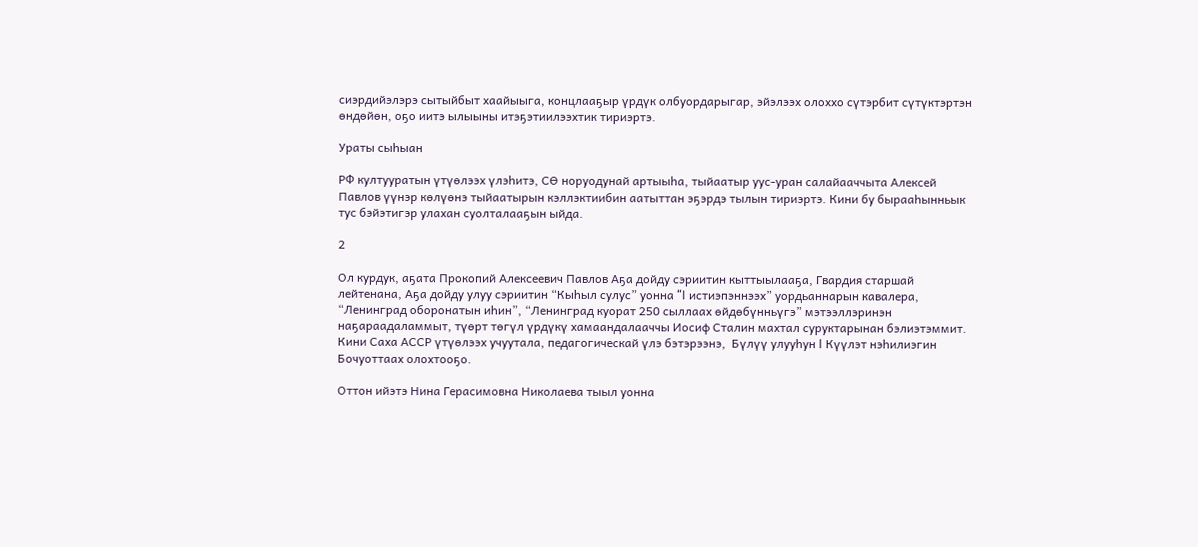сиэрдийэлэрэ сытыйбыт хаайыыга, концлааҕыр үрдүк олбуордарыгар, эйэлээх олоххо сүтэрбит сүтүктэртэн өндөйөн, оҕо иитэ ылыыны итэҕэтиилээхтик тириэртэ.

Ураты сыһыан

РФ култууратын үтүөлээх үлэһитэ, СӨ норуодунай артыыһа, тыйаатыр уус-уран салайааччыта Алексей Павлов үүнэр көлүөнэ тыйаатырын кэллэктиибин аатыттан эҕэрдэ тылын тириэртэ. Кини бу бырааһынньык тус бэйэтигэр улахан суолталааҕын ыйда.

2

Ол курдук, аҕата Прокопий Алексеевич Павлов Аҕа дойду сэриитин кыттыылааҕа, Гвардия старшай лейтенана, Аҕа дойду улуу сэриитин “Кыһыл сулус” уонна “I истиэпэннээх” уордьаннарын кавалера, “Ленинград оборонатын иһин”, “Ленинград куорат 250 сыллаах өйдөбүнньүгэ” мэтээллэринэн наҕараадаламмыт, түөрт төгүл үрдүкү хамаандалааччы Иосиф Сталин махтал суруктарынан бэлиэтэммит. Кини Саха АССР үтүөлээх учуутала, педагогическай үлэ бэтэрээнэ,  Бүлүү улууһун I Күүлэт нэһилиэгин Бочуоттаах олохтооҕо.

Оттон ийэтэ Нина Герасимовна Николаева тыыл уонна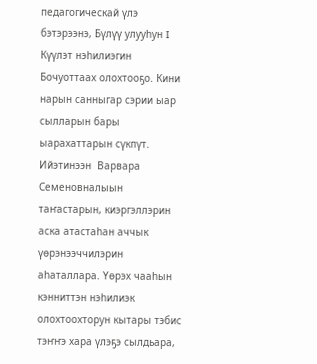педагогическай үлэ бэтэрээнэ, Бүлүү улууһун I Күүлэт нэһилиэгин Бочуоттаах олохтооҕо. Кини нарын санныгар сэрии ыар сылларын бары ыарахаттарын сүкпүт. Ийэтинээн  Варвара  Семеновналыын таҥастарын, киэргэллэрин аска атастаһан аччык үөрэнээччилэрин аһаталлара. Үөрэх чааһын кэнниттэн нэһилиэк олохтоохторун кытары тэбис тэҥҥэ хара үлэҕэ сылдьара,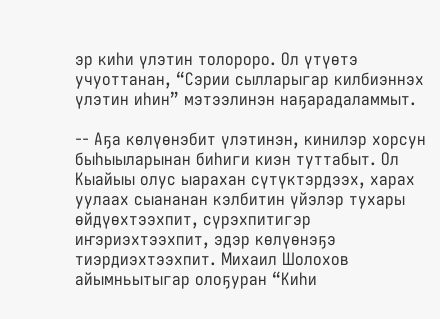эр киһи үлэтин толороро. Ол үтүөтэ учуоттанан, “Сэрии сылларыгар килбиэннэх үлэтин иһин” мэтээлинэн наҕарадаламмыт.

-- Аҕа көлүөнэбит үлэтинэн, кинилэр хорсун быһыыларынан биһиги киэн туттабыт. Ол Кыайыы олус ыарахан сүтүктэрдээх, харах уулаах сыананан кэлбитин үйэлэр тухары өйдүөхтээхпит, сүрэхпитигэр иҥэриэхтээхпит, эдэр көлүөнэҕэ тиэрдиэхтээхпит. Михаил Шолохов айымньытыгар олоҕуран “Киһи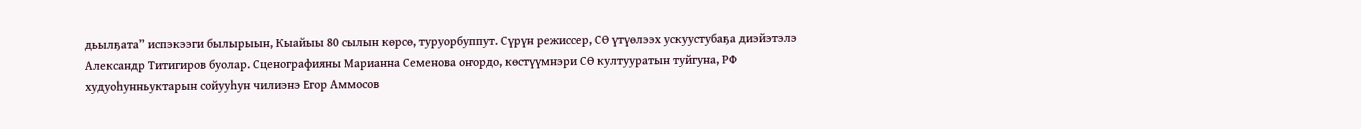дьылҕата” испэкээги былырыын, Кыайыы 80 сылын көрсө, туруорбуппут. Сүрүн режиссер, СӨ үтүөлээх ускуустубаҕа диэйэтэлэ Александр Титигиров буолар. Сценографияны Марианна Семенова оҥордо, көстүүмнэри СӨ култууратын туйгуна, РФ худуоһунньуктарын сойууһун чилиэнэ Егор Аммосов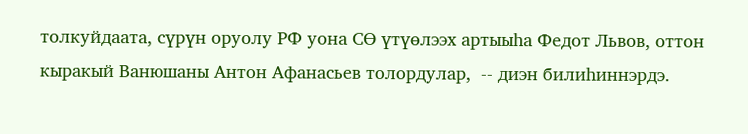толкуйдаата, сүрүн оруолу РФ уона СӨ үтүөлээх артыыһа Федот Львов, оттон кыракый Ванюшаны Антон Афанасьев толордулар,  -- диэн билиһиннэрдэ.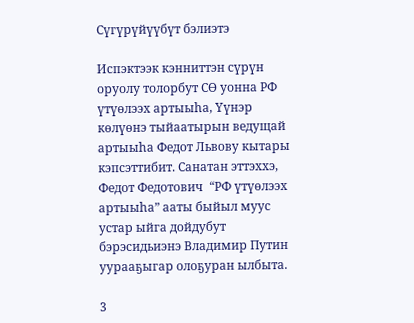Сүгүрүйүүбүт бэлиэтэ

Испэктээк кэнниттэн сүрүн оруолу толорбут СӨ уонна РФ үтүөлээх артыыһа, Үүнэр көлүөнэ тыйаатырын ведущай артыыһа Федот Львову кытары кэпсэттибит. Санатан эттэххэ, Федот Федотович  “РФ үтүөлээх артыыһа” ааты быйыл муус устар ыйга дойдубут бэрэсидьиэнэ Владимир Путин уурааҕыгар олоҕуран ылбыта.

3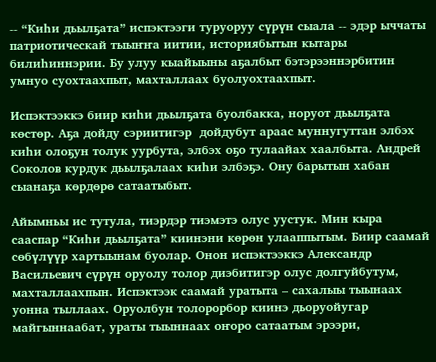-- “Киһи дьылҕата” испэктээги туруоруу сүрүн сыала -- эдэр ыччаты патриотическай тыыҥҥа иитии, историябытын кытары билиһиннэрии. Бу улуу кыайыыны аҕалбыт бэтэрээннэрбитин умнуо суохтаахпыт, махталлаах буолуохтаахпыт.

Испэктээккэ биир киһи дьылҕата буолбакка, норуот дьылҕата көстөр. Аҕа дойду сэриитигэр  дойдубут араас муннугуттан элбэх киһи олоҕун толук уурбута, элбэх оҕо тулаайах хаалбыта. Андрей Соколов курдук дьылҕалаах киһи элбэҕэ. Ону барытын хабан сыанаҕа көрдөрө сатаатыбыт.

Айымньы ис тутула, тиэрдэр тиэмэтэ олус уустук. Мин кыра сааспар “Киһи дьылҕата” киинэни көрөн улааппытым. Биир саамай сөбүлүүр хартыынам буолар. Онон испэктээккэ Александр Васильевич сүрүн оруолу толор диэбитигэр олус долгуйбутум, махталлаахпын. Испэктээк саамай уратыта – сахалыы тыынаах уонна тыллаах. Оруолбун толорорбор киинэ дьоруойугар майгыннаабат, ураты тыыннаах оҥоро сатаатым эрээри,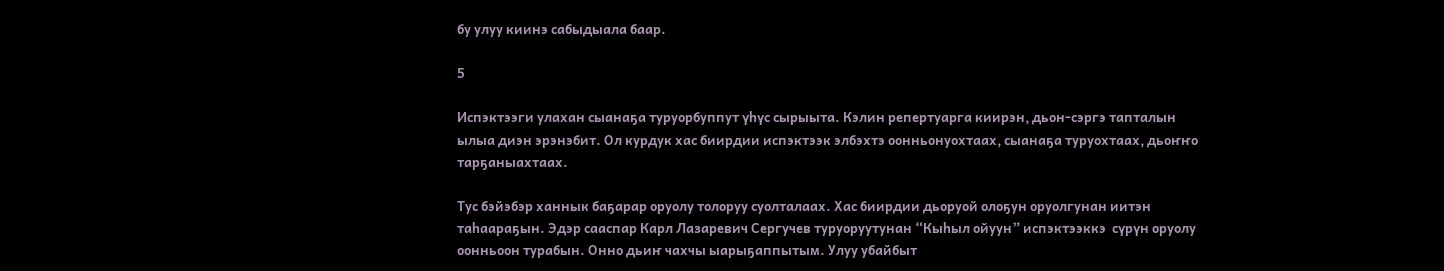бу улуу киинэ сабыдыала баар.

5

Испэктээги улахан сыанаҕа туруорбуппут үһүс сырыыта. Кэлин репертуарга киирэн, дьон-сэргэ тапталын ылыа диэн эрэнэбит. Ол курдук хас биирдии испэктээк элбэхтэ оонньонуохтаах, сыанаҕа туруохтаах, дьоҥҥо тарҕаныахтаах.

Тус бэйэбэр ханнык баҕарар оруолу толоруу суолталаах. Хас биирдии дьоруой олоҕун оруолгунан иитэн таһаараҕын. Эдэр сааспар Карл Лазаревич Сергучев туруоруутунан “Кыһыл ойуун” испэктээккэ  сүрүн оруолу оонньоон турабын. Онно дьиҥ чахчы ыарыҕаппытым. Улуу убайбыт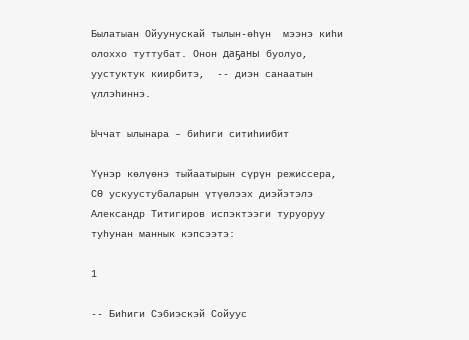Былатыан Ойуунускай тылын-өһүн  мээнэ киһи олоххо туттубат. Онон даҕаны буолуо, уустуктук киирбитэ,  -- диэн санаатын үллэһиннэ.

Ыччат ылынара – биһиги ситиһиибит

Үүнэр көлүөнэ тыйаатырын сүрүн режиссера, СӨ ускуустубаларын үтүөлээх диэйэтэлэ Александр Титигиров испэктээги туруоруу туһунан маннык кэпсээтэ:

1

-- Биһиги Сэбиэскэй Сойуус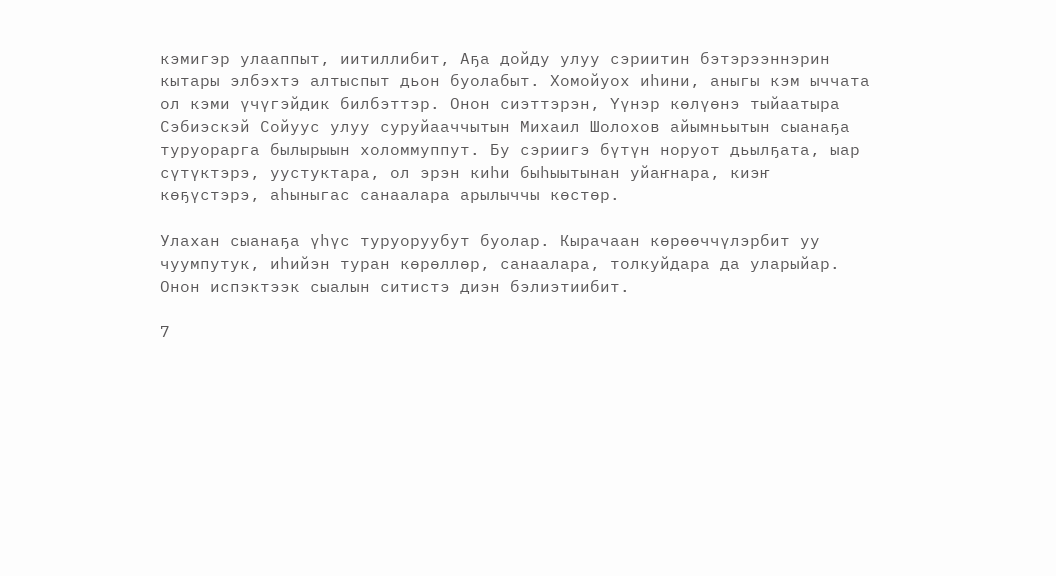кэмигэр улааппыт, иитиллибит, Аҕа дойду улуу сэриитин бэтэрээннэрин кытары элбэхтэ алтыспыт дьон буолабыт. Хомойуох иһини, аныгы кэм ыччата ол кэми үчүгэйдик билбэттэр. Онон сиэттэрэн, Үүнэр көлүөнэ тыйаатыра Сэбиэскэй Сойуус улуу суруйааччытын Михаил Шолохов айымньытын сыанаҕа туруорарга былырыын холоммуппут. Бу сэриигэ бүтүн норуот дьылҕата, ыар сүтүктэрэ, уустуктара, ол эрэн киһи быһыытынан уйаҥнара, киэҥ көҕүстэрэ, аһыныгас санаалара арылыччы көстөр.

Улахан сыанаҕа үһүс туруоруубут буолар. Кырачаан көрөөччүлэрбит уу чуумпутук, иһийэн туран көрөллөр, санаалара, толкуйдара да уларыйар. Онон испэктээк сыалын ситистэ диэн бэлиэтиибит.

7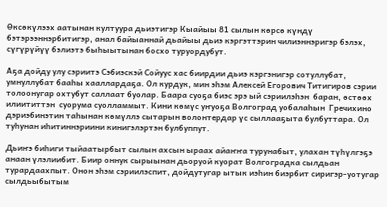Өксөкүлээх аатынан култуура дьиэтигэр Кыайыы 81 сылын көрсө күндү бэтэрээннэрбитигэр, анал байыаннай дьайыы дьиэ кэргэттэрин чилиэннэригэр бэлэх, сүгүрүйүү бэлиэтэ быһыытынан босхо туруордубут.

Аҕа дойду улу сэриитэ Сэбиэскэй Сойуус хас биирдии дьиэ кэргэнигэр сотуллубат, умнуллубат бааһы хааллардаҕа. Ол курдук, мин эһэм Алексей Егорович Титигиров сэрии толоонугар охтубут саллаат буолар. Баара суоҕа биэс эрэ ый сэриилэһэн  баран, өстөөх илиититтэн  суорума суолламмыт. Кини көмүс уҥуоҕа Волгоград уобалаһын  Гречихино дэриэбинэтин таһынан көмүллэ сытарын волонтердар үс сыллааҕыта булбуттара. Ол туһунан иһитиннэриини кинигэлэртэн булбуппут.

Дьиҥэ биһиги тыйаатырбыт сылын ахсын ыраах айаҥҥа турунабыт, улахан түһүлгэҕэ анаан үлэлиибит. Биир оннук сырыынан дьоруой куорат Волгоградка сылдьан турардаахпыт. Онон эһэм сэриилэспит, дойдутугар ытык иэһин биэрбит сиригэр-уотугар сылдьыбытым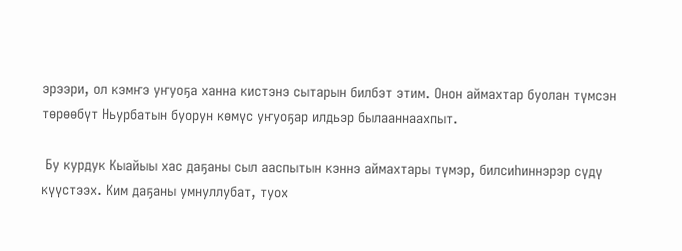эрээри, ол кэмҥэ уҥуоҕа ханна кистэнэ сытарын билбэт этим. Онон аймахтар буолан түмсэн төрөөбүт Ньурбатын буорун көмүс уҥуоҕар илдьэр былааннаахпыт.

 Бу курдук Кыайыы хас даҕаны сыл ааспытын кэннэ аймахтары түмэр, билсиһиннэрэр сүдү күүстээх. Ким даҕаны умнуллубат, туох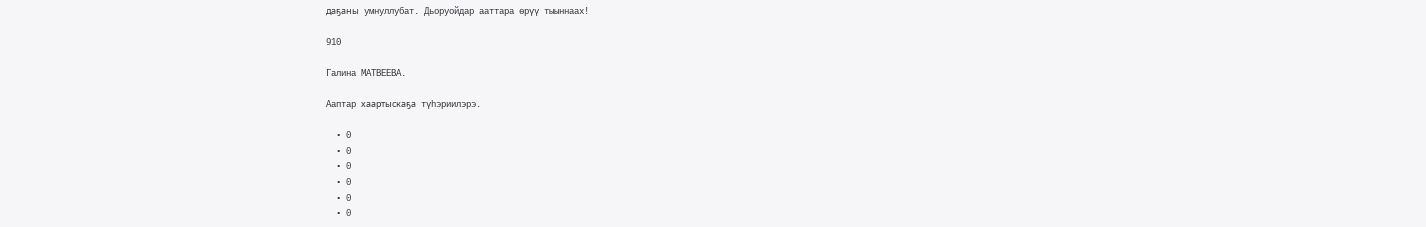даҕаны умнуллубат. Дьоруойдар ааттара өрүү тыыннаах!

910

Галина МАТВЕЕВА.

Ааптар хаартыскаҕа түһэриилэрэ.

  • 0
  • 0
  • 0
  • 0
  • 0
  • 0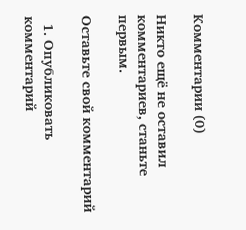Комментарии (0)

Никто ещё не оставил комментариев, станьте первым.

Оставьте свой комментарий

  1. Опубликовать комментарий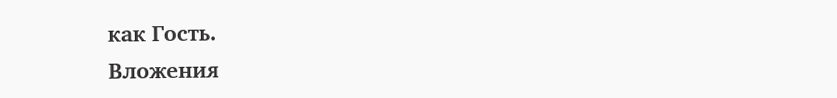как Гость.
Вложения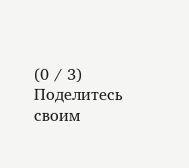(0 / 3)
Поделитесь своим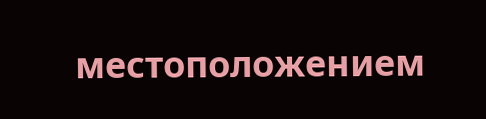местоположением